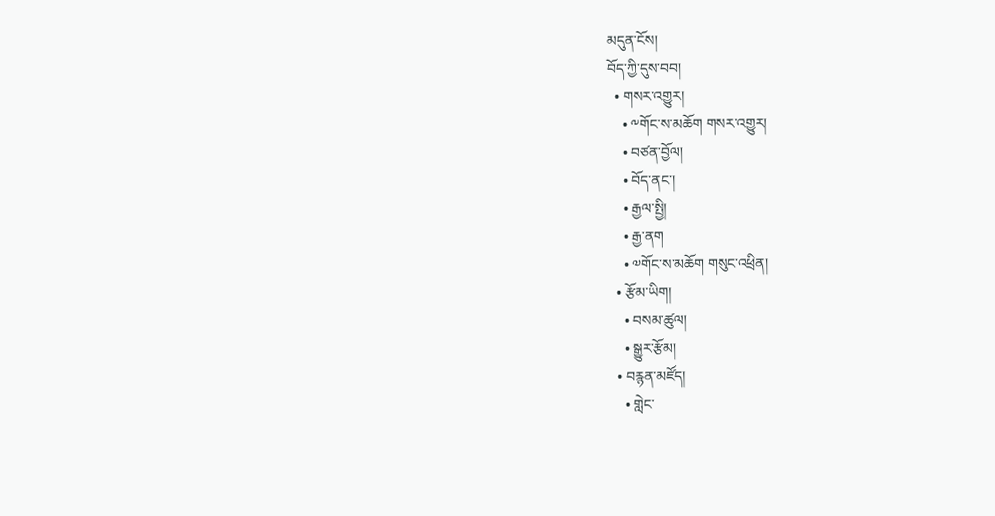མདུན་ངོས།
བོད་ཀྱི་དུས་བབ།
  • གསར་འགྱུར།
    • ༸གོང་ས་མཆོག གསར་འགྱུར།
    • བཙན་བྱོལ།
    • བོད་ནང་།
    • རྒྱལ་སྤྱི།
    • རྒྱ་ནག
    • ༧གོང་ས་མཆོག གསུང་འཕྲིན།
  • རྩོམ་ཡིག།
    • བསམ་ཚུལ།
    • སྒྱུར་རྩོམ།
  • བརྙན་མཛོད།
    • གླེང་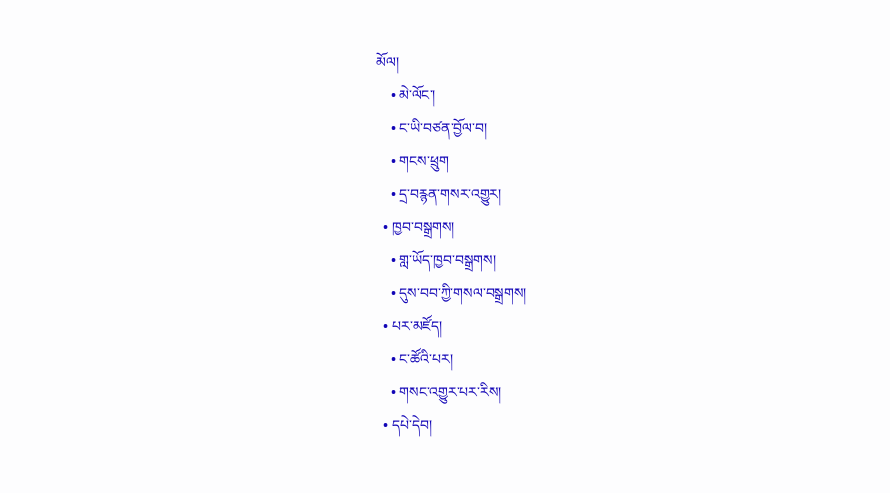མོལ།
    • མེ་ལོང་།
    • ང་ཡི་བཙན་བྱོལ་བ།
    • གངས་ཕྲུག
    • དྲ་བརྙན་གསར་འགྱུར།
  • ཁྱབ་བསྒྲགས།
    • གླ་ཡོད་ཁྱབ་བསྒྲགས།
    • དུས་བབ་ཀྱི་གསལ་བསྒྲགས།
  • པར་མཛོད།
    • ང་ཚོའི་པར།
    • གསང་འགྱུར་པར་རིས།
  • དཔེ་དེབ།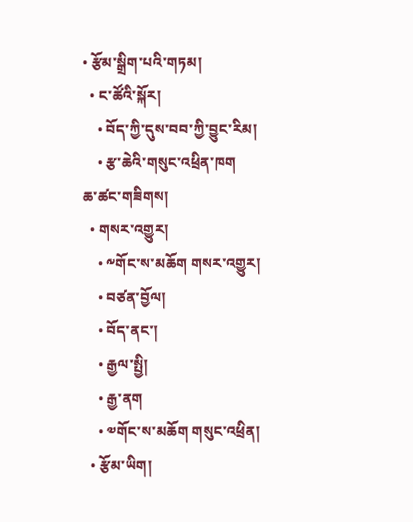• རྩོམ་སྒྲིག་པའི་གཏམ།
  • ང་ཚོའི་སྐོར།
    • བོད་ཀྱི་དུས་བབ་ཀྱི་བྱུང་རིམ།
    • རྩ་ཆེའི་གསུང་འཕྲིན་ཁག
ཆ་ཚང་གཟིགས།
  • གསར་འགྱུར།
    • ༸གོང་ས་མཆོག གསར་འགྱུར།
    • བཙན་བྱོལ།
    • བོད་ནང་།
    • རྒྱལ་སྤྱི།
    • རྒྱ་ནག
    • ༧གོང་ས་མཆོག གསུང་འཕྲིན།
  • རྩོམ་ཡིག།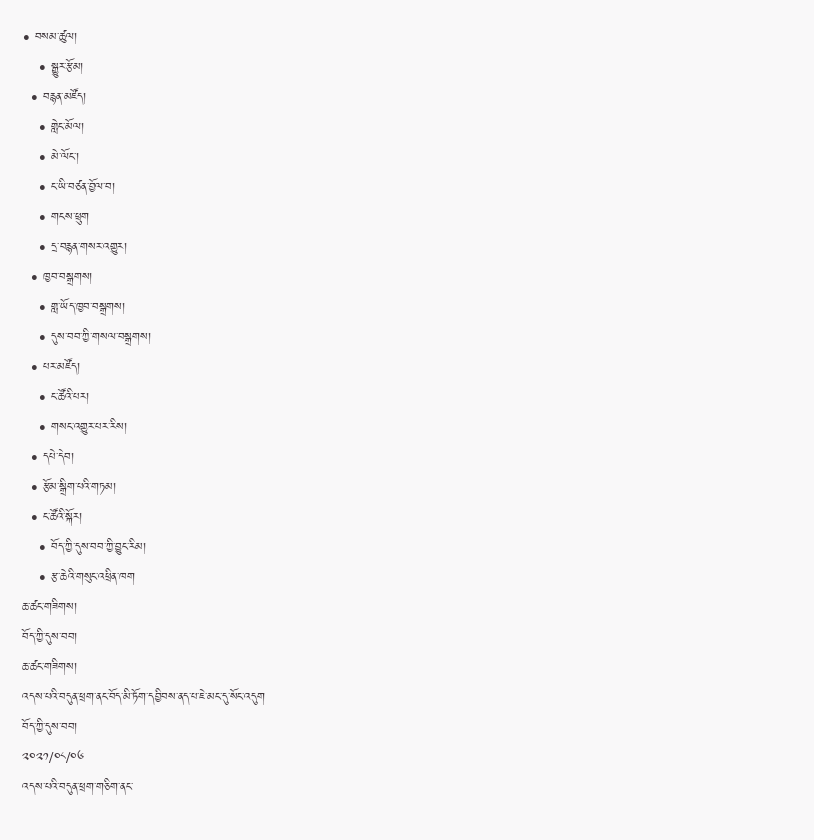• བསམ་ཚུལ།
    • སྒྱུར་རྩོམ།
  • བརྙན་མཛོད།
    • གླེང་མོལ།
    • མེ་ལོང་།
    • ང་ཡི་བཙན་བྱོལ་བ།
    • གངས་ཕྲུག
    • དྲ་བརྙན་གསར་འགྱུར།
  • ཁྱབ་བསྒྲགས།
    • གླ་ཡོད་ཁྱབ་བསྒྲགས།
    • དུས་བབ་ཀྱི་གསལ་བསྒྲགས།
  • པར་མཛོད།
    • ང་ཚོའི་པར།
    • གསང་འགྱུར་པར་རིས།
  • དཔེ་དེབ།
  • རྩོམ་སྒྲིག་པའི་གཏམ།
  • ང་ཚོའི་སྐོར།
    • བོད་ཀྱི་དུས་བབ་ཀྱི་བྱུང་རིམ།
    • རྩ་ཆེའི་གསུང་འཕྲིན་ཁག
ཆ་ཚང་གཟིགས།
བོད་ཀྱི་དུས་བབ།
ཆ་ཚང་གཟིགས།
འདས་པའི་བདུན་ཕྲག་ནང་བོད་མི་ཏོག་དབྱིབས་ནད་པ་ཇེ་མང་དུ་སོང་འདུག
བོད་ཀྱི་དུས་བབ།
༢༠༢༡/༠༨/༠༦
འདས་པའི་བདུན་ཕྲག་གཅིག་ནང་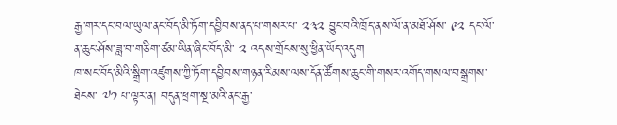རྒྱ་གར་དང་བལ་ཡུལ་ནང་བོད་མི་ཏོག་དབྱིབས་ནད་པ་གསར་པ་ ༢༣༢ བྱུང་བའི་ཁྲོད་ནས་ལོ་ན་མཐོ་ཤོས་ ༩༢ དང་ལོ་ན་ཆུང་ཤོས་ཟླ་བ་གཅིག་ཙམ་ཡིན་ཞིང་བོད་མི་ ༢ འདས་གྲོངས་སུ་ཕྱིན་ཡོད་འདུག
ཁ་སང་བོད་མིའི་སྒྲིག་འཛུགས་ཀྱི་ཏོག་དབྱིབས་གཉན་རིམས་ལས་དོན་ཚོགས་ཆུང་གི་གསར་འགོད་གསལ་བསྒྲགས་ཐེངས་ ༧༡ པ་ལྟར་ན། བདུན་ཕྲག་སྔ་མའི་ནང་རྒྱ་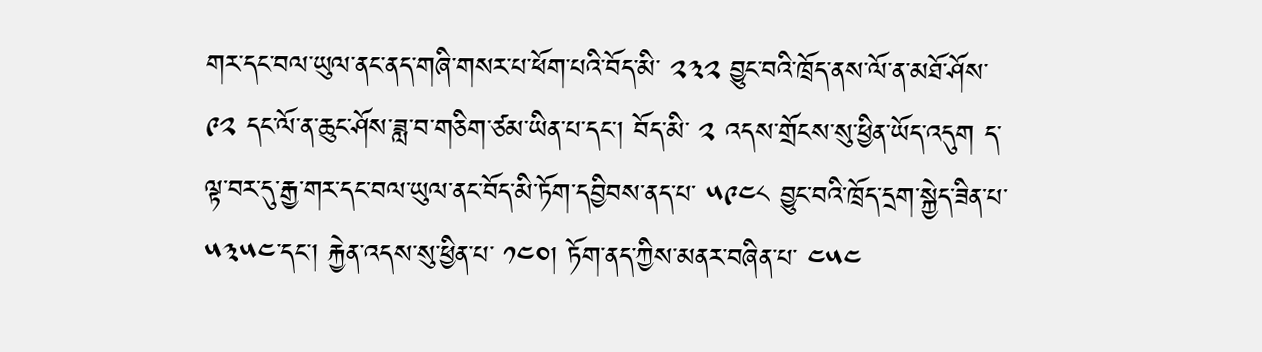གར་དང་བལ་ཡུལ་ནང་ནད་གཞི་གསར་པ་ཕོག་པའི་བོད་མི་ ༢༣༢ བྱུང་བའི་ཁྲོད་ནས་ལོ་ན་མཐོ་ཤོས་ ༩༢ དང་ལོ་ན་ཆུང་ཤོས་ཟླ་བ་གཅིག་ཙམ་ཡིན་པ་དང་། བོད་མི་ ༢ འདས་གྲོངས་སུ་ཕྱིན་ཡོད་འདུག ད་ལྟ་བར་དུ་རྒྱ་གར་དང་བལ་ཡུལ་ནང་བོད་མི་ཏོག་དབྱིབས་ནད་པ་ ༥༩༤༨ བྱུང་བའི་ཁྲོད་དྲག་སྐྱེད་ཟིན་པ་ ༥༣༥༤་དང་། རྐྱེན་འདས་སུ་ཕྱིན་པ་ ༡༤༠། ཏོག་ནད་ཀྱིས་མནར་བཞིན་པ་ ༤༥༤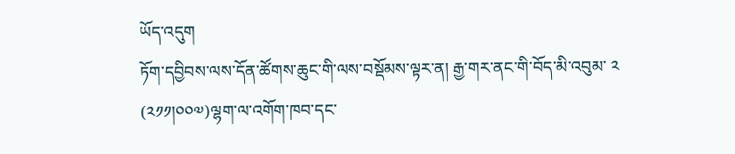ཡོད་འདུག
ཏོག་དབྱིབས་ལས་དོན་ཚོགས་ཆུང་གི་ལས་བསྡོམས་ལྟར་ན། རྒྱ་གར་ནང་གི་བོད་མི་འབུམ་ ༢ (༢༡༡།༠༠༧)ལྷག་ལ་འགོག་ཁབ་དང་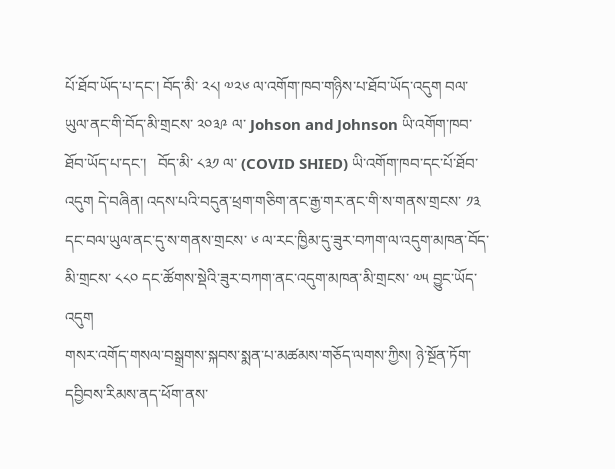པོ་ཐོབ་ཡོད་པ་དང་། བོད་མི་ ༢༨། ༧༢༦ ལ་འགོག་ཁབ་གཉིས་པ་ཐོབ་ཡོད་འདུག བལ་ཡུལ་ནང་གི་བོད་མི་གྲངས་ ༢༠༣༩ ལ་ Johson and Johnson ཡི་འགོག་ཁབ་ཐོབ་ཡོད་པ་དང་།   བོད་མི་ ༨༣༡ ལ་ (COVID SHIED) ཡི་འགོག་ཁབ་དང་པོ་ཐོབ་འདུག དེ་བཞིན། འདས་པའི་བདུན་ཕྲག་གཅིག་ནང་རྒྱ་གར་ནང་གི་ས་གནས་གྲངས་ ༡༣ དང་བལ་ཡུལ་ནང་དུ་ས་གནས་གྲངས་ ༦ ལ་རང་ཁྱིམ་དུ་ཟུར་བཀག་ལ་འདུག་མཁན་བོད་མི་གྲངས་ ༨༨༠ དང་ཚོགས་སྡེའི་ཟུར་བཀག་ནང་འདུག་མཁན་མི་གྲངས་ ༧༥ བྱུང་ཡོད་འདུག
གསར་འགོད་གསལ་བསྒྲགས་སྐབས་སྨན་པ་མཚམས་གཅོད་ལགས་ཀྱིས། ཉེ་སྔོན་ཏོག་དབྱིབས་རིམས་ནད་ཕོག་ནས་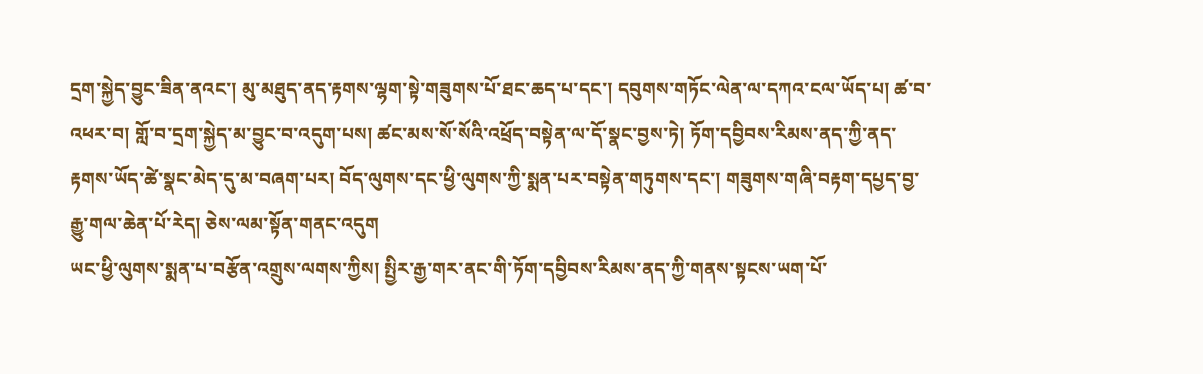དྲག་སྐྱེད་བྱུང་ཟིན་ནའང་། མུ་མཐུད་ནད་རྟགས་ལྷག་སྟེ་གཟུགས་པོ་ཐང་ཆད་པ་དང་། དབུགས་གཏོང་ལེན་ལ་དཀའ་ངལ་ཡོད་པ། ཚ་བ་འཕར་བ། གློ་བ་དྲག་སྐྱེད་མ་བྱུང་བ་འདུག་པས། ཚང་མས་སོ་སོའི་འཕྲོད་བསྟེན་ལ་དོ་སྣང་བྱས་ཏེ། ཏོག་དབྱིབས་རིམས་ནད་ཀྱི་ནད་རྟགས་ཡོད་ཚེ་སྣང་མེད་དུ་མ་བཞག་པར། བོད་ལུགས་དང་ཕྱི་ལུགས་ཀྱི་སྨན་པར་བསྟེན་གཏུགས་དང་། གཟུགས་གཞི་བརྟག་དཔྱད་བྱ་རྒྱུ་གལ་ཆེན་པོ་རེད། ཅེས་ལམ་སྟོན་གནང་འདུག
ཡང་ཕྱི་ལུགས་སྨན་པ་བརྩོན་འགྲུས་ལགས་ཀྱིས། སྤྱིར་རྒྱ་གར་ནང་གི་ཏོག་དབྱིབས་རིམས་ནད་ཀྱི་གནས་སྟངས་ཡག་པོ་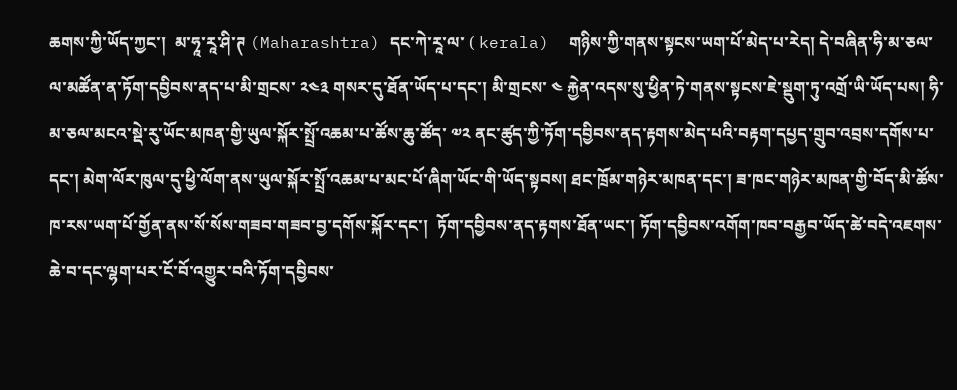ཆགས་ཀྱི་ཡོད་ཀྱང་།  མ་ཧཱ་རཱ་ཤི་ཊ (Maharashtra) དང་ཀེ་རཱ་ལ་ ( kerala)  གཉིས་ཀྱི་གནས་སྟངས་ཡག་པོ་མེད་པ་རེད། དེ་བཞིན་ཧི་མ་ཅལ་ལ་མཚོན་ན་ཏོག་དབྱིབས་ནད་པ་མི་གྲངས་ ༢༤༣ གསར་དུ་ཐོན་ཡོད་པ་དང་། མི་གྲངས་ ༤ རྐྱེན་འདས་སུ་ཕྱིན་ཏེ་གནས་སྟངས་ཇེ་སྡུག་ཏུ་འགྲོ་ཡི་ཡོད་པས། ཧི་མ་ཅལ་མངའ་སྡེ་རུ་ཡོང་མཁན་གྱི་ཡུལ་སྐོར་སྤྲོ་འཆམ་པ་ཚོས་ཆུ་ཚོད་ ༧༢ ནང་ཚུད་ཀྱི་ཏོག་དབྱིབས་ནད་རྟགས་མེད་པའི་བརྟག་དཔྱད་གྲུབ་འབྲས་དགོས་པ་དང་། མེག་ལོར་ཁུལ་དུ་ཕྱི་ལོག་ནས་ཡུལ་སྐོར་སྤྲོ་འཆམ་པ་མང་པོ་ཞིག་ཡོང་གི་ཡོད་སྟབས། ཐང་ཁྲོམ་གཉེར་མཁན་དང་། ཟ་ཁང་གཉེར་མཁན་གྱི་བོད་མི་ཚོས་ཁ་རས་ཡག་པོ་གྱོན་ནས་སོ་སོས་གཟབ་གཟབ་བྱ་དགོས་སྐོར་དང་།  ཏོག་དབྱིབས་ནད་རྟགས་ཐོན་ཡང་། ཏོག་དབྱིབས་འགོག་ཁབ་བརྒྱབ་ཡོད་ཚེ་བདེ་འཇགས་ཆེ་བ་དང་ལྷག་པར་ངོ་བོ་འགྱུར་བའི་ཏོག་དབྱིབས་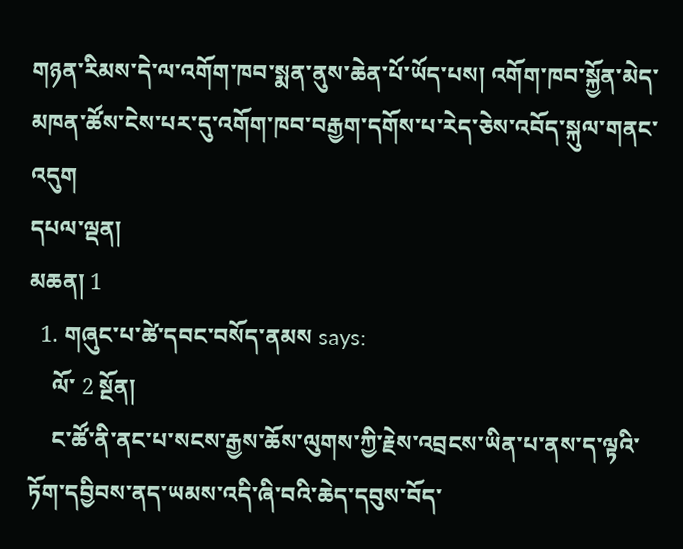གཉན་རིམས་དེ་ལ་འགོག་ཁབ་སྨན་ནུས་ཆེན་པོ་ཡོད་པས། འགོག་ཁབ་སྐྱོན་མེད་མཁན་ཚོས་ངེས་པར་དུ་འགོག་ཁབ་བརྒྱག་དགོས་པ་རེད་ཅེས་འབོད་སྐུལ་གནང་འདུག
དཔལ་ལྡན།
མཆན། 1
  1. གཞུང་པ་ཚེ་དབང་བསོད་ནམས says:
    ལོ་ 2 སྔོན།
    ང་ཚོ་ནི་ནང་པ་སངས་རྒྱས་ཆོས་ལུགས་ཀྱི་རྗེས་འབྲངས་ཡིན་པ་ནས་ད་ལྟའི་ཏོག་དབྱིབས་ནད་ཡམས་འདི་ཞི་བའི་ཆེད་དབུས་བོད་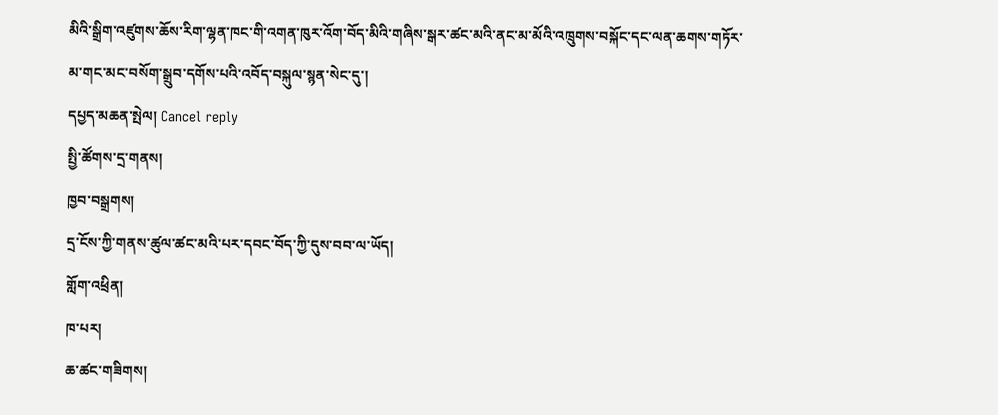མིའི་སྒྲིག་འཛུགས་ཆོས་རིག་ལྷན་ཁང་གི་འགན་ཁུར་འོག་བོད་མིའི་གཞིས་སྒར་ཚང་མའི་ནང་མ་མོའི་འཁྲུགས་བསྐོང་དང་ལན་ཆགས་གཏོར་མ་གང་མང་བསོག་སྒྲུབ་དགོས་པའི་འབོད་བསྐུལ་སྙན་སེང་དུ་།
དཔྱད་མཆན་སྤེལ། Cancel reply
སྤྱི་ཚོགས་དྲ་གནས།
ཁྱབ་བསྒྲགས།
དྲ་ངོས་ཀྱི་གནས་ཚུལ་ཚང་མའི་པར་དབང་བོད་ཀྱི་དུས་བབ་ལ་ཡོད།
གློག་འཕྲིན།
ཁ་པར།
ཆ་ཚང་གཟིགས།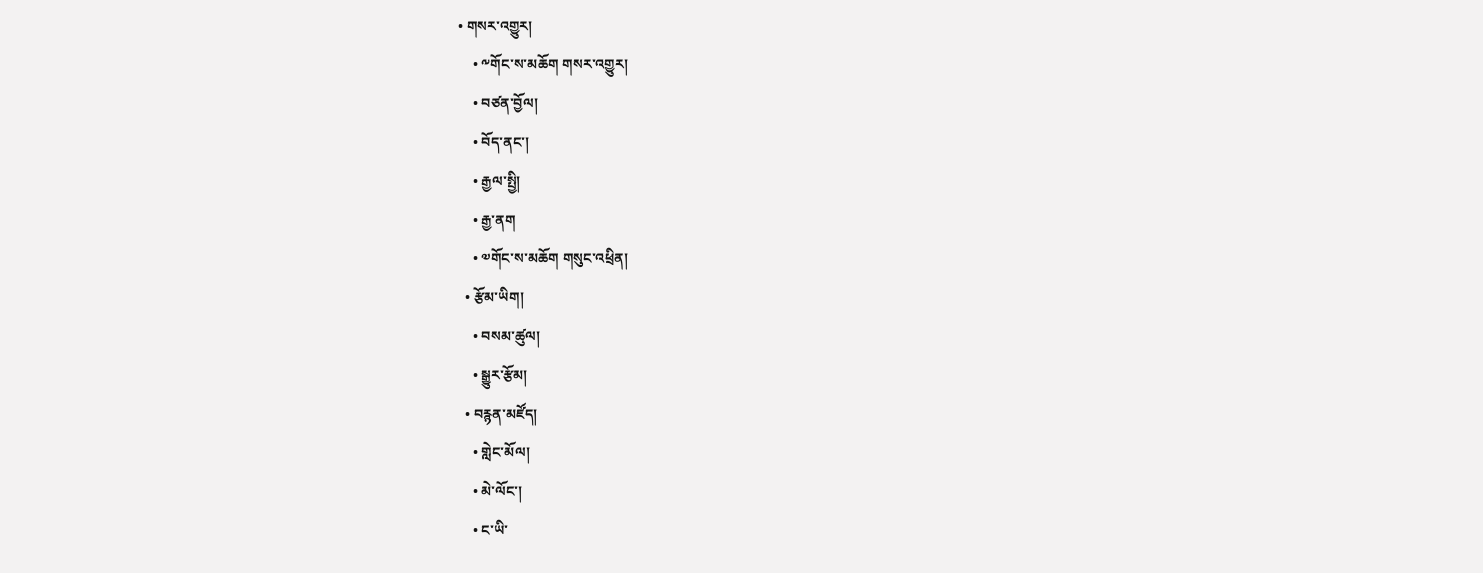• གསར་འགྱུར།
    • ༸གོང་ས་མཆོག གསར་འགྱུར།
    • བཙན་བྱོལ།
    • བོད་ནང་།
    • རྒྱལ་སྤྱི།
    • རྒྱ་ནག
    • ༧གོང་ས་མཆོག གསུང་འཕྲིན།
  • རྩོམ་ཡིག།
    • བསམ་ཚུལ།
    • སྒྱུར་རྩོམ།
  • བརྙན་མཛོད།
    • གླེང་མོལ།
    • མེ་ལོང་།
    • ང་ཡི་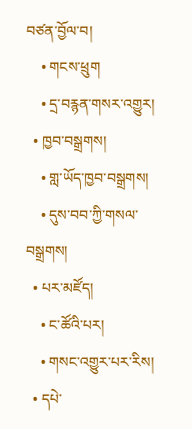བཙན་བྱོལ་བ།
    • གངས་ཕྲུག
    • དྲ་བརྙན་གསར་འགྱུར།
  • ཁྱབ་བསྒྲགས།
    • གླ་ཡོད་ཁྱབ་བསྒྲགས།
    • དུས་བབ་ཀྱི་གསལ་བསྒྲགས།
  • པར་མཛོད།
    • ང་ཚོའི་པར།
    • གསང་འགྱུར་པར་རིས།
  • དཔེ་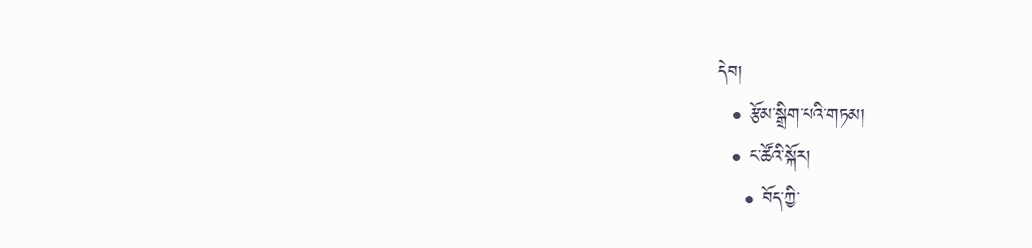དེབ།
  • རྩོམ་སྒྲིག་པའི་གཏམ།
  • ང་ཚོའི་སྐོར།
    • བོད་ཀྱི་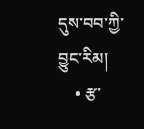དུས་བབ་ཀྱི་བྱུང་རིམ།
    • རྩ་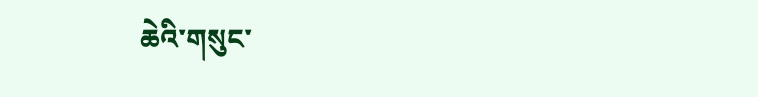ཆེའི་གསུང་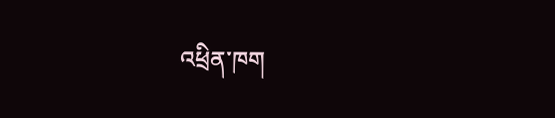འཕྲིན་ཁག